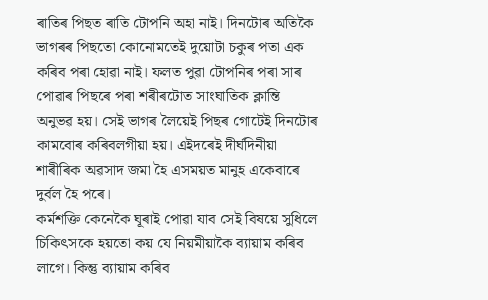ৰাতিৰ পিছত ৰাতি টোপনি অহা নাই। দিনটোৰ অতিকৈ ভাগৰৰ পিছতো কোনোমতেই দুয়োটা চকুৰ পতা এক কৰিব পৰা হোৱা নাই। ফলত পুৱা টোপনিৰ পৰা সাৰ পোৱাৰ পিছৰে পৰা শৰীৰটোত সাংঘাতিক ক্লান্তি অনুভৱ হয়। সেই ভাগৰ লৈয়েই পিছৰ গোটেই দিনটোৰ কামবোৰ কৰিবলগীয়া হয়। এইদৰেই দীৰ্ঘদিনীয়া শাৰীৰিক অৱসাদ জমা হৈ এসময়ত মানুহ একেবাৰে দুৰ্বল হৈ পৰে।
কৰ্মশক্তি কেনেকৈ ঘূৰাই পোৱা যাব সেই বিষয়ে সুধিলে চিকিৎসকে হয়তো কয় যে নিয়মীয়াকৈ ব্যায়াম কৰিব লাগে। কিন্তু ব্যায়াম কৰিব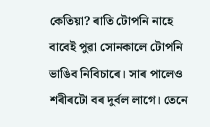কেতিয়া? ৰাতি টোপনি নাহে বাবেই পুৱা সোনকালে টোপনি ভাঙিব নিবিচাৰে। সাৰ পালেও শৰীৰটো বৰ দুৰ্বল লাগে। তেনে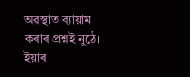অৱস্থাত ব্যায়াম কৰাৰ প্ৰশ্নই নুঠে। ইয়াৰ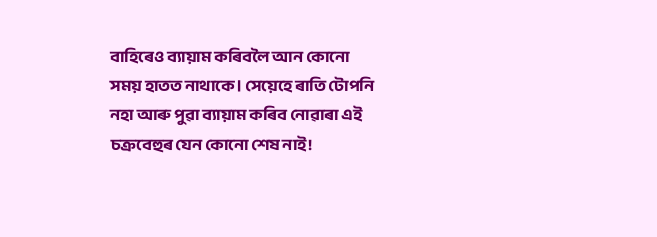বাহিৰেও ব্যায়াম কৰিবলৈ আন কোনো সময় হাতত নাথাকে। সেয়েহে ৰাতি টোপনি নহা আৰু পুৱা ব্যায়াম কৰিব নোৱাৰা এই চক্ৰবেহুৰ যেন কোনো শেষ নাই!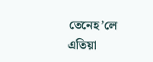তেনেহ’লে এতিয়া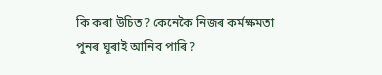কি কৰা উচিত? কেনেকৈ নিজৰ কৰ্মক্ষমতা পুনৰ ঘূৰাই আনিব পাৰি?